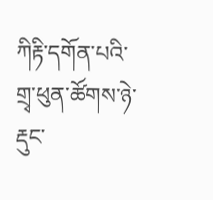ཀིརྟི་དགོན་པའི་གྲྭ་ཕུན་ཚོགས་ཉེ་རྡུང་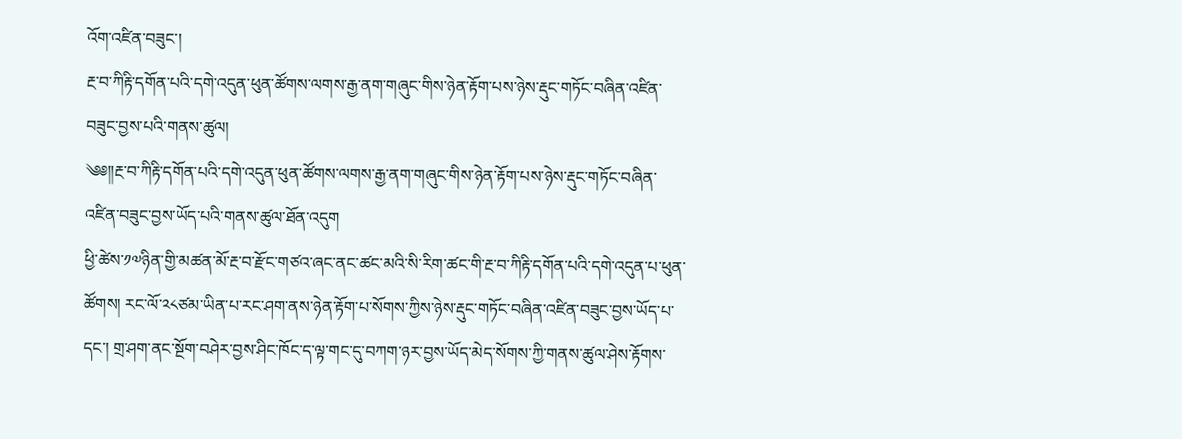འོག་འཛིན་བཟུང་།
རྔ་བ་ཀིརྟི་དགོན་པའི་དགེ་འདུན་ཕུན་ཚོགས་ལགས་རྒྱ་ནག་གཞུང་གིས་ཉེན་རྟོག་པས་ཉེས་རྡུང་གཏོང་བཞིན་འཛིན་བཟུང་བྱས་པའི་གནས་ཚུལ།
༄༅༎རྔ་བ་ཀིརྟི་དགོན་པའི་དགེ་འདུན་ཕུན་ཚོགས་ལགས་རྒྱ་ནག་གཞུང་གིས་ཉེན་རྟོག་པས་ཉེས་རྡུང་གཏོང་བཞིན་འཛིན་བཟུང་བྱས་ཡོད་པའི་གནས་ཚུལ་ཐོན་འདུག
ཕྱི་ཚེས་༡༧ཉིན་གྱི་མཚན་མོ་རྔ་བ་རྫོང་གཙའ་ཞང་ནང་ཚང་མའི་སི་རིག་ཚང་གི་རྔ་བ་ཀིརྟི་དགོན་པའི་དགེ་འདུན་པ་ཕུན་ཚོགས། རང་ལོ་༢༨ཙམ་ཡིན་པ་རང་ཤག་ནས་ཉེན་རྟོག་པ་སོགས་ཀྱིས་ཉེས་རྡུང་གཏོང་བཞིན་འཛིན་བཟུང་བྱས་ཡོད་པ་དང་། གྲ་ཤག་ནང་སྔོག་བཤེར་བྱས་ཤིང་ཁོང་ད་ལྟ་གང་དུ་བཀག་ཉར་བྱས་ཡོད་མེད་སོགས་ཀྱི་གནས་ཚུལ་ཤེས་རྟོགས་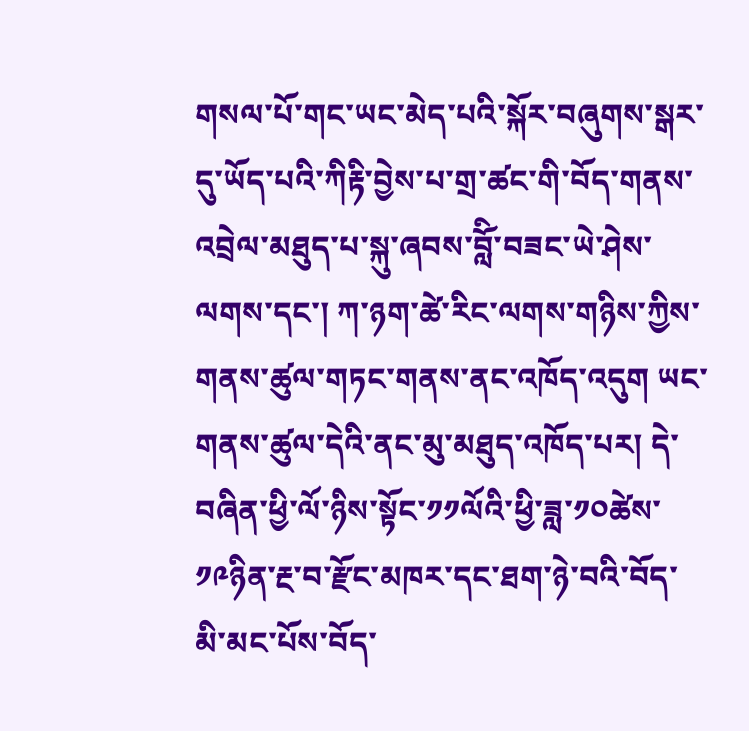གསལ་པོ་གང་ཡང་མེད་པའི་སྐོར་བཞུགས་སྒར་དུ་ཡོད་པའི་ཀིརྟི་བྱེས་པ་གྲ་ཚང་གི་བོད་གནས་འབྲེལ་མཐུད་པ་སྐུ་ཞབས་བློི་བཟང་ཡེ་ཤེས་ལགས་དང་། ཀ་ཉག་ཚེ་རིང་ལགས་གཉིས་ཀྱིས་གནས་ཚུལ་གཏང་གནས་ནང་འཁོད་འདུག ཡང་གནས་ཚུལ་དེའི་ནང་མུ་མཐུད་འཁོད་པར། དེ་བཞིན་ཕྱི་ལོ་ཉིས་སྟོང་༡༡ལོའི་ཕྱི་ཟླ་༡༠ཚེས་༡༩ཉིན་རྔ་བ་རྫོང་མཁར་དང་ཐག་ཉེ་བའི་བོད་མི་མང་པོས་བོད་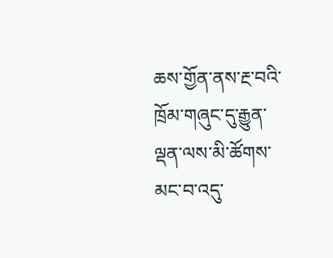ཆས་གྱོན་ནས་རྔ་བའི་ཁྲོམ་གཞུང་དུ་རྒྱུན་ལྡན་ལས་མི་ཚོགས་མང་བ་འདུ་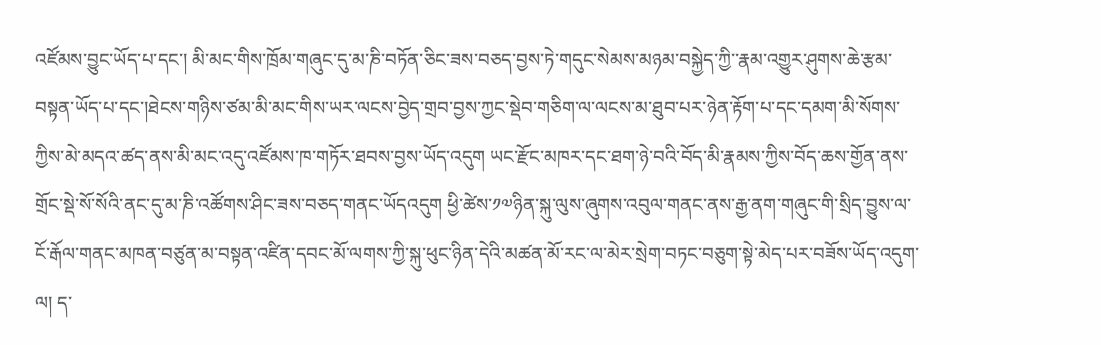འཛོམས་བྱུང་ཡོད་པ་དང་། མི་མང་གིས་ཁྲོམ་གཞུང་དུ་མ་ཎི་བཏོན་ཅིང་ཟས་བཅད་བྱས་ཏེ་གདུང་སེམས་མཉམ་བསྐྱེད་ཀྱི་་རྣམ་འགྱུར་ཤུགས་ཆེ་རྩམ་བསྟན་ཡོད་པ་དང་།ཐེངས་གཉིས་ཙམ་མི་མང་གིས་ཡར་ལངས་བྱེད་གྲབ་བྱས་ཀྱང་སྡེབ་གཅིག་ལ་ལངས་མ་ཐུབ་པར་ཉེན་རྟོག་པ་དང་དམག་མི་སོགས་ཀྱིས་མེ་མདའ་ཚད་ནས་མི་མང་འདུ་འཛོམས་ཁ་གཏོར་ཐབས་བྱས་ཡོད་འདུག ཡང་རྫོང་མཁར་དང་ཐག་ཉེ་བའི་བོད་མི་རྣམས་ཀྱིས་བོད་ཆས་གྱོན་ནས་གྲོང་སྡེ་སོ་སོའི་ནང་དུ་མ་ཎི་འཚོགས་ཤིང་ཟས་བཅད་གནང་ཡོདའདུག ཕྱི་ཚེས་༡༧ཉིན་སྐུ་ལུས་ཞུགས་འབུལ་གནང་ནས་རྒྱ་ནག་གཞུང་གི་སྲིད་བྱུས་ལ་ངོ་རྒོལ་གནང་མཁན་བཙུན་མ་བསྟན་འཛིན་དབང་མོ་ལགས་ཀྱི་སྐུ་ཕུང་ཉིན་དེའི་མཚན་མོ་རང་ལ་མེར་སྲེག་བཏང་བཅུག་སྟེ་མེད་པར་བཟོས་ཡོད་འདུག་ལ། ད་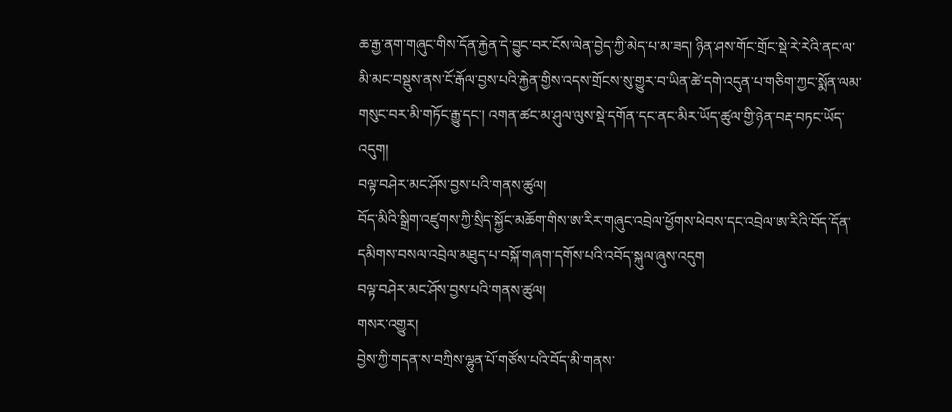ཆ་རྒྱ་ནག་གཞུང་གིས་དོན་རྐྱེན་དེ་བྱུང་བར་ངོས་ལེན་བྱེད་ཀྱི་མེད་པ་མ་ཟད། ཉིན་ཤས་གོང་གྲོང་སྡེ་རེ་རེའི་ནང་ལ་མི་མང་བསྡུས་ནས་ངོ་རྒོལ་བྱས་པའི་རྐྱེན་གྱིས་འདས་གྲོངས་སུ་གྱུར་བ་ཡིན་ཚེ་དགེ་འདུན་པ་གཅིག་ཀྱང་སྨོན་ལམ་གསུང་བར་མི་གཏོང་རྒྱུ་དང་། འགན་ཚང་མ་ཤུལ་ལུས་སྡེ་དགོན་དང་ནང་མིར་ཡོད་ཚུལ་གྱི་ཉེན་བརྡ་བཏང་ཡོད་འདུག།
བལྟ་བཤེར་མང་ཤོས་བྱས་པའི་གནས་ཚུལ།
བོད་མིའི་སྒྲིག་འཛུགས་ཀྱི་སྲིད་སྐྱོང་མཆོག་གིས་ཨ་རིར་གཞུང་འབྲེལ་ཕྱོགས་ཕེབས་དང་འབྲེལ་ཨ་རིའི་བོད་དོན་དམིགས་བསལ་འབྲེལ་མཐུད་པ་བསྐོ་གཞག་དགོས་པའི་འབོད་སྐུལ་ཞུས་འདུག
བལྟ་བཤེར་མང་ཤོས་བྱས་པའི་གནས་ཚུལ།
གསར་འགྱུར།
བྱེས་ཀྱི་གདན་ས་བཀྲིས་ལྷུན་པོ་གཙོས་པའི་བོད་མི་གནས་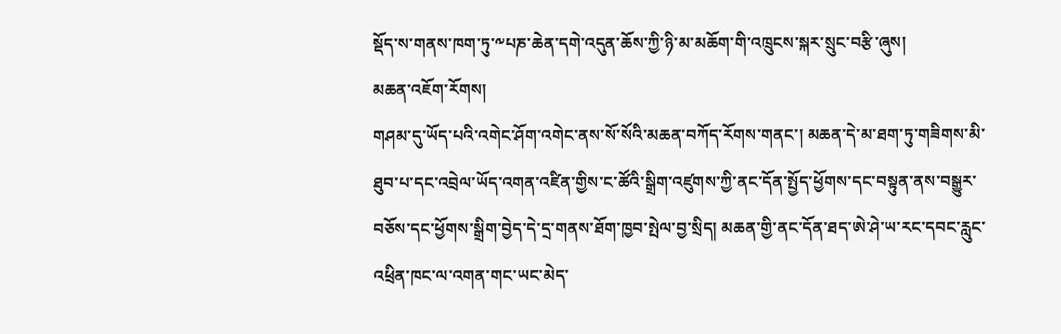སྡོད་ས་གནས་ཁག་ཏུ་༸པཎ་ཆེན་དགེ་འདུན་ཆོས་ཀྱི་ཉི་མ་མཆོག་གི་འཁྲུངས་སྐར་སྲུང་བརྩི་ཞུས།
མཆན་འཇོག་རོགས།
གཤམ་དུ་ཡོད་པའི་འགེང་ཤོག་འགེང་ནས་སོ་སོའི་མཆན་བཀོད་རོགས་གནང་། མཆན་དེ་མ་ཐག་ཏུ་གཟིགས་མི་ཐུབ་པ་དང་འབྲེལ་ཡོད་འགན་འཛིན་གྱིས་ང་ཚོའི་སྒྲིག་འཛུགས་ཀྱི་ནང་དོན་སྤྱོད་ཕྱོགས་དང་བསྟུན་ནས་བསྒྱུར་བཅོས་དང་ཕྱོགས་སྒྲིག་བྱེད་དེ་དྲ་གནས་ཐོག་ཁྱབ་སྤེལ་བྱ་སྲིད། མཆན་གྱི་ནང་དོན་ཐད་ཨེ་ཤེ་ཡ་རང་དབང་རླུང་འཕྲིན་ཁང་ལ་འགན་གང་ཡང་མེད་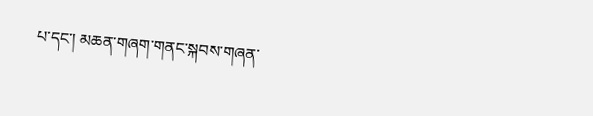པ་དང་། མཆན་གཞག་གནང་སྐབས་གཞན་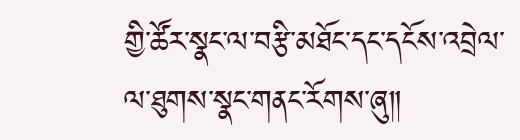གྱི་ཚོར་སྣང་ལ་བརྩི་མཐོང་དང་དངོས་འབྲེལ་ལ་ཐུགས་སྣང་གནང་རོགས་ཞུ༎